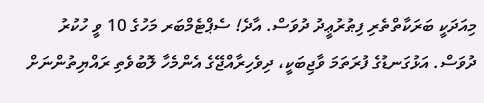މިއަދަކީ ބަރަކާތްތެރި ފިޠުރުޢީދު ދުވަސް. އާދެ! ސެޕްޓެމްބަރ މަހުގެ 10 ވީ ހުކުރު ދުވަސް. އަޅުގަނޑުގެ ފުރަތަމަ ވާޖިބަކީ، ދިވެހިރާއްޖޭގެ އެންމެހާ ލޮބުވެތި ރައްޔިތުންނަށް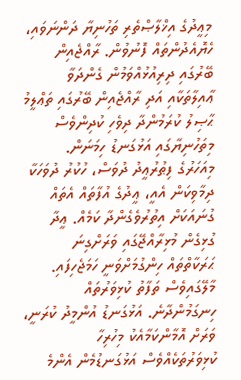މިޢީދުގެ އިޚްލާޞްތެރި ތަހުނިޔާ ދަންނަވައި، ހެޔޮއެދުންތައް ފޮނުވުން. ރާއްޖެއިން ބޭރުގައި ދިރިއުޅުއްވަމުން ގެންދަވާ ޢާއިލާތަކާއި އަދި ރާއްޖެއިން ބޭރުގައި ތަޢްލީމު ޙާޞިލު ކުރަމުންދާ ދިވެހި ކުދިންވެސް މިތަހުނިޔާގައި އަޅުގަނޑު ހިމަނަން.
މިއަހަރުގެ ފިޠުރުޢީދު ދުވަސް، ހުކުރު ދުވަހަކާ ދިމާވިކަން އެއީ، ޢީދުގެ އުފާތައް އެތައް ގުނައަކަށް އިތުރުވެގެންދާ ކަމެއް. ޢީދާ ގުޅިގެން މުޅިރާއްޖޭގައި ވަރަށްގިނަ ޙަރަކާތްތައް ހިންގުމަށްވަނީ ހަމަޖެހިފައި. މާލޭގައިވެސް ތަފާތު ކުޅިވަރުތައް ހިނގަމުންދާނެ. އަޅުގަނޑު އުންމީދު ކުރަނީ، ވަރަށް އޮމާންކަމާއެކު މިހުރިހާ ކުޅިވަރުތަކެއްވެސް އަޅުގަނޑުމެން އެންމެ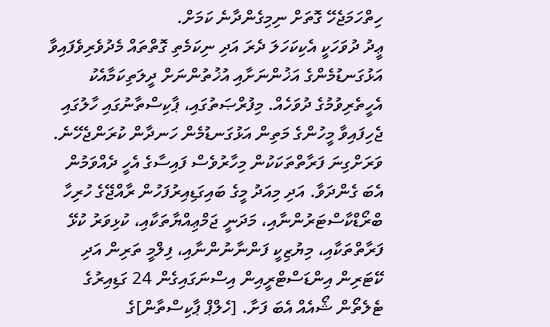ހިތްހަމަޖެހޭ ގޮތަށް ނިމިގެންދާނެ ކަމަށް.
ޢީދު ދުވަހަކީ އެކިކަހަލަ ދެރަ އަދި ނިކަމެތި ގޮތްތައް މެދުވެރިވެފައިވާ އަޅުގަނޑުމެންގެ އަޚުންނަށާއި އުޚުތުންނަށް ދީލަތިކަމާއެކު އެހީތެރިވުމުގެ ދުވަހެއް. މިފުރްޞަތުގައި، ޕާކިސްތާނުގައި ހާލުގައި ޖެހިފައިވާ މީހުންގެ މަތިން އަޅުގަނޑުމެން ހަނދާން ކުރަންޖެހޭނެ. ވަރަށްގިނަ ފަރާތްތަކަކުން މިހާރުވެސް ފައިސާގެ އެހީ ދެއްވަމުން އެބަ ގެންދަވާ. އަދި މިއަދު މީގެ ބައިގަޑިއިރުފަހުން ރާއްޖޭގެ ހުރިހާ ބްރޯޑްކާސްޓަރުންނާއި، މަދަނީ ޖަމްޢިއްޔާތަކާއި، ކުޅިވަރު ކުޅޭ ފަރާތްތަކާއި، މިޔުޒިކީ ފަންނާނުންނާއި، ފިލްމީ ތަރިން އަދި ކޭޓަރިން އިންޑަސްޓްރީއިން އިސްނަގައިގެން 24 ގަޑިއިރުގެ ޓެލެތޯން ޝޯއެއް އެބަ ފަށާ. [ހެލްޕް ޕާކިސްތާން]ގެ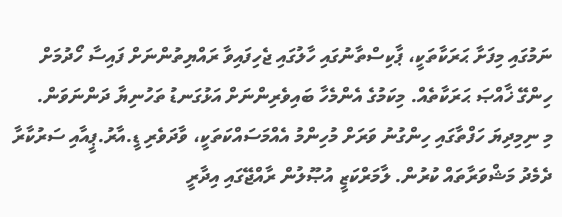ނަމުގައި މިފަށާ ޙަރަކާތަކީ، ޕާކިސްތާނުގައި ހާލުގައި ޖެހިފައިވާ ރައްޔިތުންނަށް ފައިސާ ހޯދުމަށް ހިންގޭ ޚާއްޞަ ޙަރަކާތެއް. މިކަމުގެ އެންމެހާ ބައިވެރިންނަށް އަޅުގަނޑު ތަހުނިޔާ ދަންނަވަން.
މި ނިމިދިޔަ ހަފްތާގައި ހިންގުނު ވަރަށް މުހިންމު އެއްމަސައްކަތަކީ، ވާދަވެރި ޑީ.އާރު.ޕީއާއި ސަރުކާރާ ދެމެދު މަޝްވަރާތައް ކުރުން. ލާމަރްކަޒީ އުޞޫލުން ރާއްޖޭގައި އިދާރީ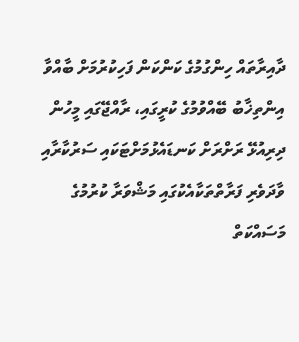ދާއިރާތައް ހިންގުމުގެ ކަންކަން ފަހިކުރުމަށް ބާއްވާ އިންތިޚާބު ބޭއްވުމުގެ ކުރީގައި، ރާއްޖޭގައި މީހުން ދިރިއުޅޭ ރަށްރަށް ކަނޑައެޅުމަށްޓަކައި ސަރުކާރާއި ވާދަވެރި ފަރާތްތަކާއެކުގައި މަޝްވަރާ ކުރުމުގެ މަސައްކަތް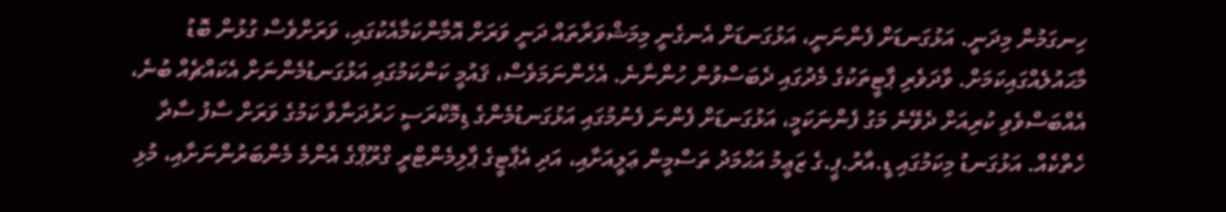ހިނގަމުން މިދަނީ. އަޅުގަނޑަށް ފެންނަނީ، އަޅުގަނޑަށް އެނގެނީ މިމަޝްވަރާތައް ދަނީ ވަރަށް އޮމާންކަމާއެކުގައި، ވަރަށްވެސް ގުޅުން ބޮޑު މާޙައުލެއްގައިކަމަށް. ވާދަވެރި ޕާޓީތަކުގެ މެދުގައި ދެބަސްވުން ހުންނާނެ. އެހެންނަމަވެސް، ޤައުމީ ކަންކަމުގައި އަޅުގަނޑުމެންނަށް އެކައްޗެއް ބުނެ، އެއްބަސްވެވި ކުރިއަށް ދެވޭނެ މަގު ފެންނަކަމީ، އަޅުގަނޑަށް ފެންނަ ފެނުމުގައި އަޅުގަނޑުމެންގެ ޑިމޮކްރަސީ ހަރުދަނާވާ ކަމުގެ ވަރަށް ސާފު ސާދާ ހެތްކެއް. އަޅުގަނޑު މިކަމުގައި ޑީ.އާރު.ޕީ.ގެ ޒަޢީމު އަޙްމަދު ތަސްމީން ޢަލީއަށާއި، އަދި އެޕާޓީގެ ޕާލިމެންޓްރީ ގްރޫޕްގެ އެންމެ މެންބަރުންނަށާއި، މުޅި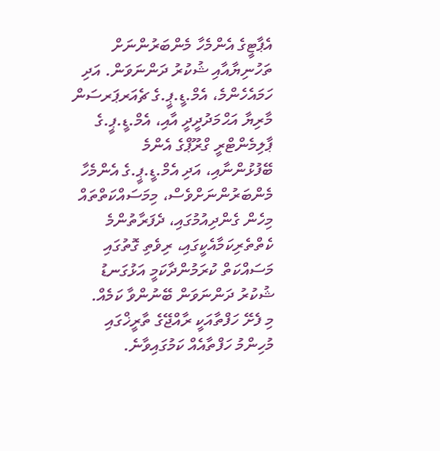އެޕާޓީގެ އެންމެހާ މެންބަރުންނަށް ތަހުނިޔާއާއި ޝުކުރު ދަންނަވަން. އަދި ހަމައެހެންމެ، އެމް.ޑީ.ޕީ.ގެ ޗެއަރޕަރސަން މާރިޔާ އަޙްމަދުދީދީ އާއި، އެމް.ޑީ.ޕީ.ގެ ޕާލިމެންޓްރީ ގްރޫޕްގެ އެންމެ ބޭފުޅުންނާއި، އަދި އެމް.ޑީ.ޕީ.ގެ އެންމެހާ މެންބަރުންނަށްވެސް، މިމަސައްކަތްތައް މިހެން ގެންދިއުމުގައި، ދެފަރާތުންމެ ކެތްތެރިކަމާއެކީގައި، ރިވެތި ގޮތުގައި މަސައްކަތް ކުރަމުންދާކަމީ އަޅުގަނޑު ޝުކުރު ދަންނަވަން ބޭނުންވާ ކަމެއް.
މި ފެށޭ ހަފްތާއަކީ ރާއްޖޭގެ ތާރީޚްގައި މުހިންމު ހަފްތާއެއް ކަމުގައިވާނެ.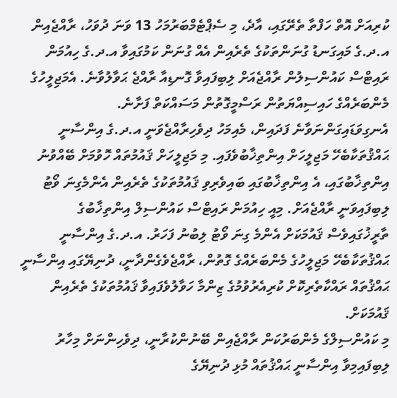ކުރިއަށް އޮތް ހަފްތާ ތެރޭގައި، އާދެ، މި ސެޕްޓެމްބަރުމަހު 13 ވަނަ ދުވަހު، ރާއްޖެއިން އ.ދ.ގެ މައިގަނޑު ގުނަންތަކުގެ ތެރެއިން އެއް ގުނަން ކަމުގައިވާ އ.ދ.ގެ ހިއުމަން ރައިޓްސް ކައުންސިލުން ރާއްޖެއަށް ލިބިފައިވާ ގޮނޑިއާ ރާއްޖެ ޙަވާލުވާނެ. އެމަޖިލީހުގެ މެންބަރެއްގެ ހައިސިއްޔަތުން ރަސްމީގޮތުން މަސައްކަތް ފަށާނެ.
އެނގިވަޑައިގަންނަވާނެ ފަދައިން، މެއިމަހު ދިވެހިރާއްޖެވަނީ އ.ދ.ގެ އިންސާނީ ޙައްޤުތަކާބެހޭ މަޖިލީހަށް އިންތިޚާބުވެފައި. މި މަޖިލީހަށް ޤައުމުތައް ހޮވުމަށް ބޭއްވުނު އިންތިޚާބުގައި، އެ އިންތިޚާބުގައި ބައިވެރިވި ޤައުމުތަކުގެ ތެރެއިން އެންމެގިނަ ވޯޓު ލިބިފައިވަނީ ރާއްޖެއަށް. މިއީ ހިއުމަން ރައިޓްސް ކައުންސިލް އިންތިޚާބުގެ ތާރީޚުގައިވެސް ޤައުމަކަށް އެންމެ ގިނަ ވޯޓު ލިބުނު ފަހަރު. އ.ދ.ގެ އިންސާނީ ޙައްޤުތަކާބެހޭ މަޖިލީހުގެ މެންބަރެއްގެ ގޮތުން، ރާއްޖެވެގެންދާނީ، ދުނިޔޭގައި އިންސާނީ ޙައްޤުތައް ރައްކާތެރިކޮށް ކުރިއެރުވުމުގެ ޒިންމާ ހަވާލުވެފައިވާ ޤައުމުތަކުގެ ތެރެއިން ޤައުމަކަށް.
މި ކައުންސިލްގެ މެންބަރުކަން ރާއްޖެއިން ބޭނުންކުރާނީ، ދިވެހިންނަށް މިހާރު ލިބިފައިމިވާ އިންސާނީ ޙައްޤުތައް މުޅި ދުނިޔޭގެ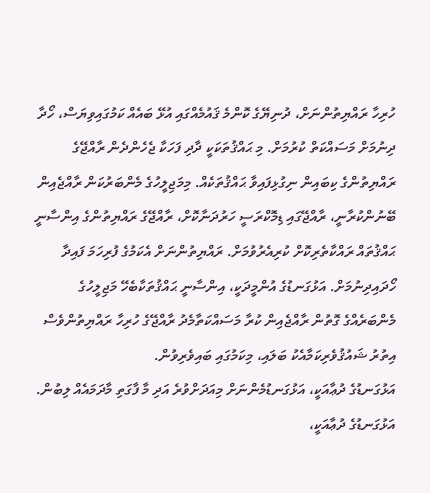ހުރިހާ ރައްޔިތުންނަށް، ދުނިޔޭގެ ކޮންމެ ޤައުމެއްގައި އުޅޭ ބައެއް ކަމުގައިވިޔަސް، ހޯދާ ދިނުމަށް މަސައްކަތް ކުރުމަށް. މި ޙައްޤުތަކަކީ ދާދި ފަހަކާ ޖެހެންދެން ރާއްޖޭގެ ރައްޔިތުންގެ ކިބައިން ނިގުޅިފައިވާ ޙައްޤުތަކެއް. މިމަޖިލީހުގެ މެންބަރުކަން ރާއްޖެއިން ބޭނުންކުރާނީ، ރާއްޖޭގައި ޑިމޮކްރަސީ ހަރުދަނާކޮށް، ރާއްޖޭގެ ރައްޔިތުންގެ އިންސާނީ ޙައްޤުތައް ރައްކާތެރިކޮށް ކުރިއެރުވުމަށް. ރައްޔިތުންނަށް އެކަމުގެ ފުރިހަމަ ފައިދާ ހޯދައިދިނުމަށް. އަޅުގަނޑުގެ އުންމީދަކީ، އިންސާނީ ޙައްޤުތަކާބެހޭ މަޖިލީހުގެ މެންބަރެއްގެ ގޮތުން ރާއްޖެއިން ކުރާ މަސައްކަތާމެދު ރާއްޖޭގެ ހުރިހާ ރައްޔިތުންވެސް އިތުރު ޝައުޤުވެރިކަމާއެކު ބަލައި، މިކަމުގައި ބައިވެރިވުން.
އަޅުގަނޑުގެ ދުޢާއަކީ، އަޅުގަނޑުމެންނަށް މިއަދަށްވުރެ އަދި މާ ފާގަތި މާދަމައެއް ލިބުން. އަޅުގަނޑުގެ ދުޢާއަކީ،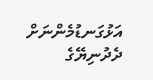އަޅުގަނޑުމެންނަށް ދެދުނިޔޭގެ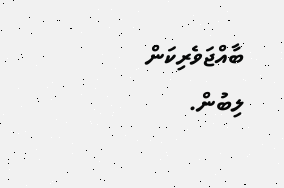ބާއްޖަވެރިކަން ލިބުން.